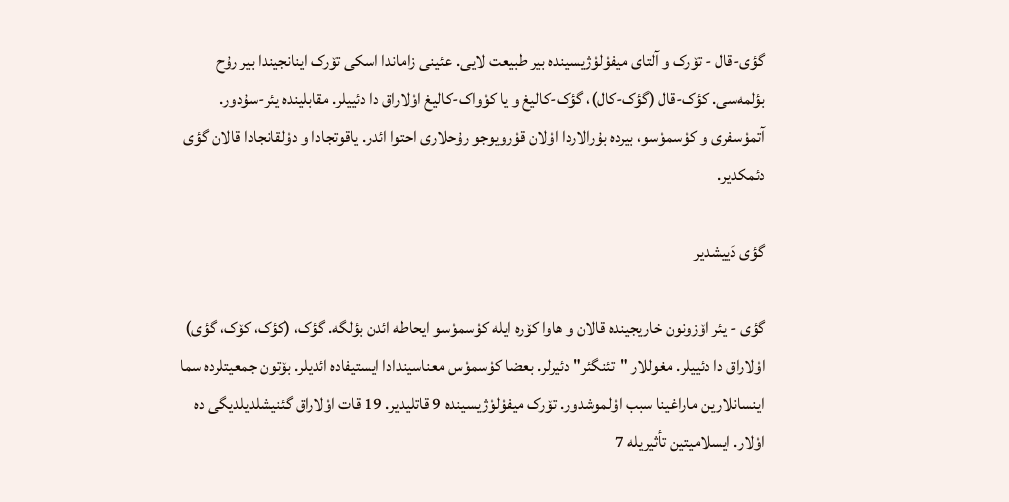گؤی-قال - تۆرک و آلتای میفوْلوْژیسینده بیر طبیعت لایی. عئینی زاماندا اسکی تۆرک اینانجیندا بیر رۇح بؤلمه‌سی. کؤک-قال (گؤک-کال)، گؤک-کالیغ و یا کوْواک-کالیغ اوْلاراق دا دئییلر. مقابلینده یئر-سۇدور. آتموْسفری و کوْسموْسو، بیرده بۇرالاردا اوْلان قوْرویوجو رۇحلاری احتوا ائدر. یاقوتجادا و دوْلقانجادا قالان گؤی دئمکدیر.

گؤی دَییشدیر

گؤی - یئر اۆزونون خاریجینده قالان و هاوا کۆره ایله کوْسموْسو ایحاطه‌‌ ائدن بؤلگه. گؤک، (کؤک، کۆک، گؤی) اوْلاراق دا دئییلر. مغوللار "تئنگئر" دئیرلر. بعضا کوْسموْس معناسیندادا ایستیفاده ائدیلر. بۆتون جمعیتلرده سما اینسانلارین ماراغینا سبب اوْلموشدور. تۆرک میفوْلوْژیسینده 9 قاتلیدیر. 19 قات اوْلاراق گئنیشلدیلدیگی ده اوْلار. ایسلامیتین تأثیریله 7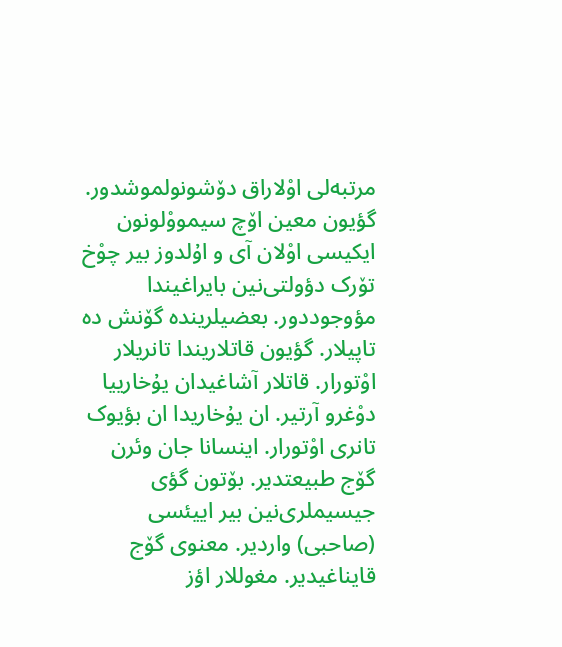مرتبه‌لی اوْلاراق دۆشونولموشدور. گؤیون معین اۆچ سیمووْلونون ایکیسی اوْلان آی و اۇلدوز بیر چوْخ تۆرک دؤولتی‌نین بایراغیندا مؤوجوددور. بعضیلرینده گۆنش ده تاپیلار. گؤیون قاتلاریندا تانریلار اوْتورار. قاتلار آشاغیدان یۇخارییا دوْغرو آرتیر. ان یۇخاریدا ان بؤیوک تانری اوْتورار. اینسانا جان وئرن گۆج طبیعتدیر. بۆتون گؤی جیسیملری‌نین بیر اییئسی (صاحبی) واردیر. معنوی گۆج قایناغیدیر. مغوللار اؤز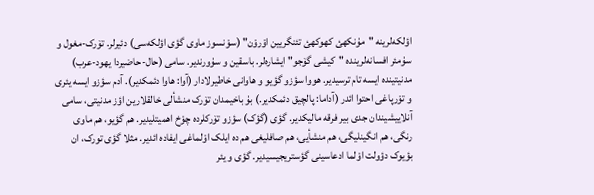اؤلکه‌لرینه "مۇنکهئ کهوکهئ تئنگریین اوْروْن" (سوْنسوز ماوی گؤی اؤلکه‌سی) دئیرلر. تۆرک-مغول و سۇمئر افسانه‌لرینده "کیشی گۆجو" ایشاره‌لر. باسقین و سۇورندیر. سامی (حال-حاضیردا یهود-عرب) مدنیتینده ایسه تام ترسیدیر. هووا سؤزو گؤیو و هاوانی خاطیرلادار (آوا: هاوا دئمکدیر). آدم سؤزو ایسه یئری و توْرپاغی احتوا ائدر (آداما: پالچیق دئمکدیر.) بۇ باخیمدان تۆرک منشأ‌لی خالقلارین اؤز مدنیتی، سامی آنلاییشیندان جدی بیر فرقه مالیکدیر. گؤی (گؤک) سؤزو تۆرکلرده چوْخ اهمیتلیدیر. هم گؤیو، هم ماوی رنگی، هم انگینلیگی، هم منشأ‌یی، هم صافلیغی هم ده ایلک اوْلماغی ایفاده ائدیر. مثلا گؤی تورک، ان بؤیوک دؤولت اوْلما ادعاسینی گؤستریجیسیدیر. گؤی و یئر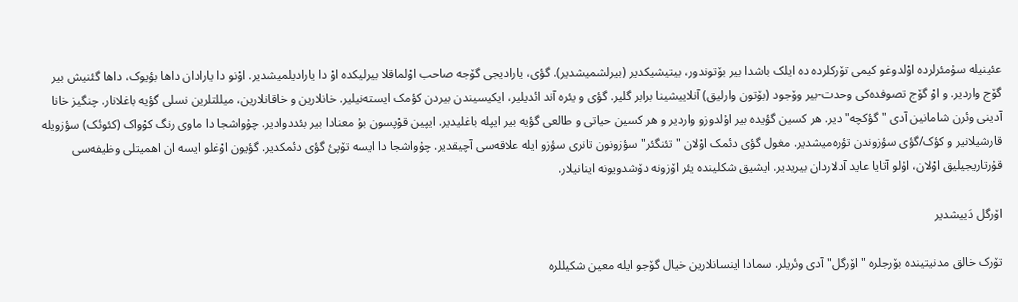عئینیله سۇمئرلرده اوْلدوغو کیمی تۆرکلرده ده ایلک باشدا بیر بۆتوندور، بیتیشیکدیر (بیرلشمیشدیر). گؤی، یارادیجی گۆجه صاحب اوْلماقلا بیرلیکده اوْ دا یارادیلمیشدیر. اوْنو دا یارادان داها بؤیوک، داها گئنیش بیر گۆج واردیر. و اوْ گۆج تصوفده‌کی وحدت-بیر وۆجود (بۆتون وارلیق) آنلاییشینا برابر گلیر. گؤی و یئره آند ائدیلیر، ایکیسیندن بیردن کؤمک ایسته‌نیلیر. خانلارین و خاقانلارین، میللتلرین نسلی گؤیه باغلانار. چنگیز خانا آدینی وئرن شامانین آدی "گؤکچه"دیر. هر کسین گؤیده بیر اۇلدوزو واردیر و هر کسین حیاتی و طالعی گؤیه بیر ایپله باغلیدیر. ایپین قوْپسون بۇ معنادا بیر بئددوادیر. چۇواشجا دا ماوی رنگ کوْواک (کئوئک) سؤزویله قارشیلانیر و کؤک/گؤی سؤزوندن تؤره‌میشدیر. مغول گؤی دئمک اوْلان "تئنگئر" سؤزونون تانری سؤزو ایله علاقه‌‌سی آچیقدیر. چۇواشجا دا ایسه تۆپئ گؤی دئمکدیر. گؤیون اوْغلو ایسه ان اهمیتلی وظیفه‌‌سی قۇرتاریجیلیق اوْلان، اۇلو آتایا عاید آدلاردان بیریدیر. ایشیق شکلینده یئر اۆزونه دۆشدویونه اینانیلار.

اۆرگل دَییشدیر

تۆرک خالق مدنیتینده بۆرجلره "اۆرگل" آدی وئریلر. سمادا اینسانلارین خيال گۆجو ایله معين شکیللره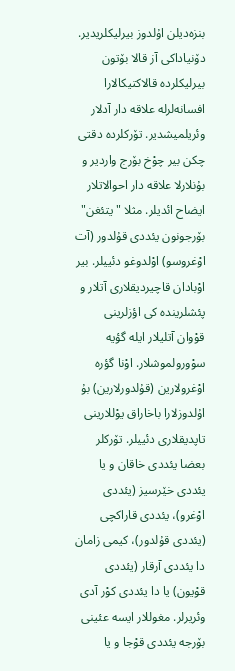بنزه‌دیلن اۇلدوز بیرلیکلریدیر. دۆنياداکی آز قالا بۆتون بیرلیکلرده قالاکتیکالارا افسانه‌لرله علاقه دار آدلار وئریلمیشدیر. تۆرکلرده دقتی چکن بیر چوْخ بۆرج واردیر و بۇنلارلا علاقه دار احوالاتلار ایضاح ائدیلر. مثلا "يتئغن" بۆرجونون يئددی قۇلدور (آت اوْغروسو) اوْلدوغو دئيیلر. بیر اوْبادان قاچیردیقلاری آتلار و پئشلرینده کی اؤزلرینی قوْوان آتلیلار ایله گؤيه سوْورولموشلار. اوْنا گؤره اوْغرولارین (قۇلدورلارین) بۇ اۇلدوزلارا باخاراق يوْللارینی تاپدیقلاری دئيیلر. تۆرکلر بعضا يئددی خاقان و يا يئددی خێرسیز (يئددی اوْغرو)، يئددی قاراکچی (يئددی قۇلدور)، کیمی زامان دا يئددی آرقار (يئددی قوْيون) يا دا يئددی کوْر آدی وئریرلر. مغوللار ایسه عئینی بۆرجه يئددی قوْجا و يا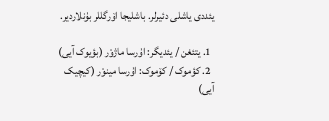يئددی ياشلی دئيرلر. باشلیجا اۆرگللر بۇنلاردیر.

  1. يتئغن / يئدیگر: اۇرسا ماژوْر (بؤيوک آيی)
  2. کؤموک / کۆموک: اۇرسا مینوْر (کیچیک آيی)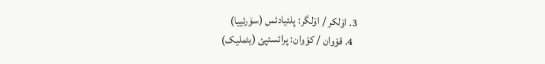3. اۆلکر / اۆلگر: پلئیادئس (سۆرئييا)
  4. قوْوان / کوْوان: پرائسئپئ (يئملیک)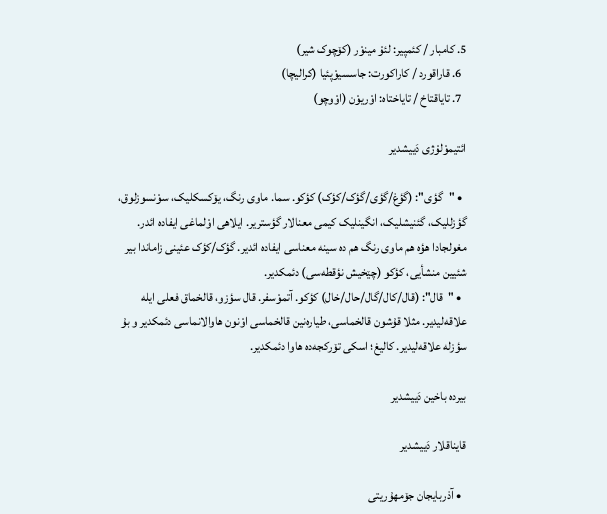5. کامبار / کئمپیر: لئوْ مینوْر (کۆچوک شیر)
  6. قاراقورد / کاراکورت: جاسسیوْپئیا (کرالیچا)
  7. تاياقتاخ / تاياختاه: اوْریوْن (اوْوچو)

ائتیموْلوْژی دَییشدیر

  • "گؤی": (گؤغ/گؤی/گؤک/کؤک) کؤکو. سما. ماوی رنگ، يۆکسکلیک، سوْنسوزلوق، گؤزللیک، گئنیشلیک، انگینلیک کیمی معنالار گؤستریر. ایلاهی اوْلماغی ایفاده ائدر. مغولجادا هؤه هم ماوی رنگ هم ده سینه معناسی ایفاده ائدیر. گؤک/کؤک عئینی زاماندا بیر شئيین منشأ‌يی، کؤکو (چێخیش نؤقطه‌‌سی) دئمکدیر.
  • "قال": (قال/کال/گال/حال/خال) کؤکو. آتموْسفر. قال سؤزو، قالخماق فعلی ایله علاقه‌‌لیدیر. مثلا قۇشون قالخماسی، طياره‌نین قالخماسی اوْنون هاوالانماسی دئمکدیر و بۇ سؤزله علاقه‌‌لیدیر. کالیغ؛ اسکی تۆرکجه‌ده هاوا دئمکدیر.

بیرده باخین دَییشدیر

قایناقلار دَییشدیر

  • آذربایجان جۆمهۇریتی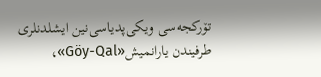تۆرکجه‌سی ویکی‌پدیاسی‌نین ایشلدنلری طرفیندن یارانمیش«Göy-Qal»،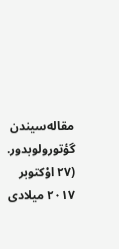مقاله‌سیندن گؤتورولوبدور. (۲۷ اوْکتوبر ۲۰۱۷ میلادی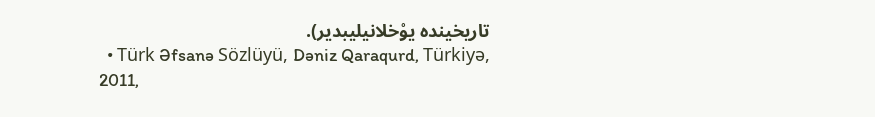تاریخینده یوْخلانیلیبدیر).
  • Türk Əfsanə Sözlüyü, Dəniz Qaraqurd, Türkiyə, 2011,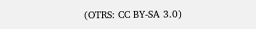(OTRS: CC BY-SA 3.0)